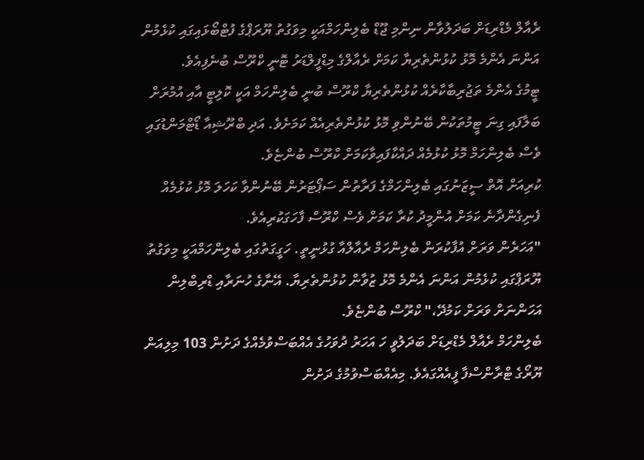ރެއާލް މެޑްރިޑަށް ބަދަލުވާން ނިންމި ޖޫޑް ބެލިންހަމްއަކީ މިވަގުތު ޔޫރަޕްގެ ފުޓްބޯޅައިގައި ކުޅެމުން އަންނަ އެންމެ މޮޅު ކުޅުންތެރިޔާ ކަމަށް ރެއާލްގެ މިޑްފީލްޑަރު ޓޮނީ ކްރޫސް ބުނެފިއެވެ.
ޓީމުގެ އެންމެ ތަޖުރިބާކާރެއް ކުޅުންތެރިޔާ ކްރޫސް ބުނީ ބެލިންހަމް އަކީ ކޮލިޓީ އާއި އުމުރަށް ބަލާފައި ގިނަ ޓީމުތަކުން ބޭނުންވި މޮޅު ކުޅުންތެރިއެއް ކަމަށެވެ. އަދި ބްރޫޝިއާ ޑޯޓްމަންޑުގައި ވެސް ބެލިންހަމް މޮޅު ކުޅުމެއް ދައްކާފައިވާކަމަށް ކްރޫސް ބުންޏެވެ.
ކުރިއަށް އޮތް ސީޒަނުގައި ބެލިންހަމްގެ ފަރާތުން ސަޕޯޓަރުން ބޭނުންވާ ކަހަލަ މޮޅު ކުޅުމެއް ފެނިގެންދާނެ ކަމަށް އުންމީދު ކުރާ ކަމަށް ވެސް ކްރޫސް ފާހަގަކުރިއެވެ.
"އަހަރެން ވަރަށް އުފާކުރަން ބެލިންހަމް ރެއާލްއާ ގުޅުނީތީ. ހަގީގަތުގައި ބެލިންހަމްއަކީ މިވަގުތު ޔޫރަޕްގައި ކުޅެމުން އަންނަ އެންމެ މޮޅު ޒުވާން ކުޅުންތެރިޔާ. އޭނާގެ ހުނަރާއި ޑްރިބްލިން އަހަންނަށް ވަރަށް ކަމުދޭ،" ކްރޫސް ބުންޏެވެ.
ބެލިންހަމް ރެއާލް މެޑްރިޑަށް ބަދަލުވީ ހަ އަހަރު ދުވަހުގެ އެއްބަސްވުމެއްގެ ދަށުން 103 މިލިއަން ޔޫރޯގެ ޓްރާންސްފާ ފީއެއްގައެވެ. މިއެއްބަސްވުމުގެ ދަށުން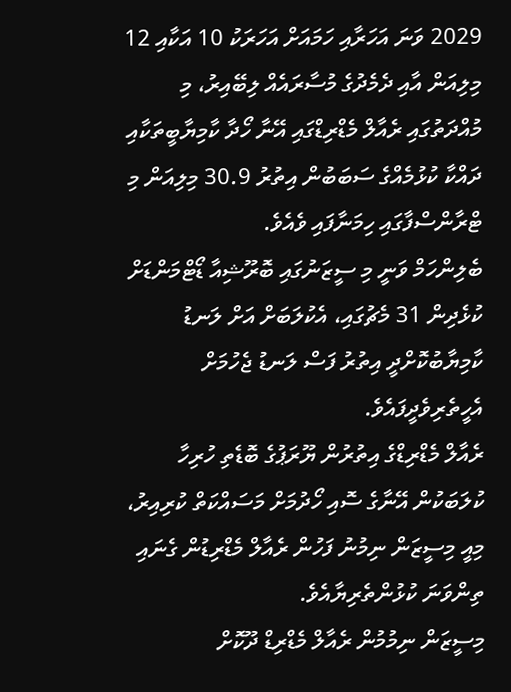2029 ވަނަ އަހަރާއި ހަމައަށް އަހަރަކު 10 އަކާއި 12 މިލިއަން އާއި ދެމެދުގެ މުސާރައެއް ލިބޭއިރު، މި މުއްދަތުގައި ރެއާލް މެޑްރިޑްގައި އޭނާ ހޯދާ ކާމިޔާބީތަކާއި ދައްކާ ކުޅުމެއްގެ ސަބަބުން އިތުރު 30.9 މިލިއަން މި ޓްރާންސްފާގައި ހިމަނާފައި ވެއެވެ.
ބެލިންހަމް ވަނީ މި ސީޒަނުގައި ބޮރޫޝިއާ ޑޯޓްމަންޑަށް ކުޅެދިން 31 މެޗުގައި، އެކުލަބަށް އަށް ލަނޑު ކާމިޔާބުކޮށްދީ އިތުރު ފަސް ލަނޑު ޖެހުމަށް އެހީތެރިވެދީފައެވެ.
ރެއާލް މެޑްރިޑްގެ އިތުރުން ޔޫރަޕުގެ ބޮޑެތި ހުރިހާ ކުލަބަކުން އޭނާގެ ސޮއި ހޯދުމަށް މަސައްކަތް ކުރިއިރު، މިއީ މިސީޒަން ނިމުނު ފަހުން ރެއާލް މެޑްރިޑުން ގެނައި ތިންވަނަ ކުޅުންތެރިޔާއެވެ.
މިސީޒަން ނިމުމުން ރެއާލް މެޑްރިޑް ދޫކޮށް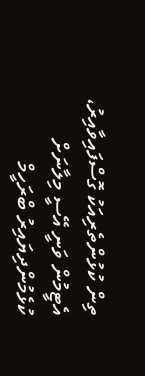ތިން ކުޅުންތެރިއަކު ގޮސްފައިވާއިރު، އެޓީމުން ވަނީ އޭސީ މިލާނަށް ކުޅެމުންދިޔައިރު ބްރަހީމް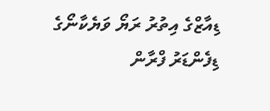ޑިއާޒްގެ އިތުރު ރަޔޯ ވަޔެކާނޯގެ ޑިފެންޑަރު ފްރާން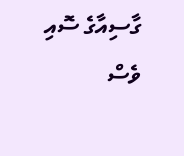ގާސިއާގެ ސޮއި ވެސް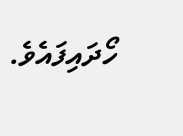ހޯދައިފައެވެ.